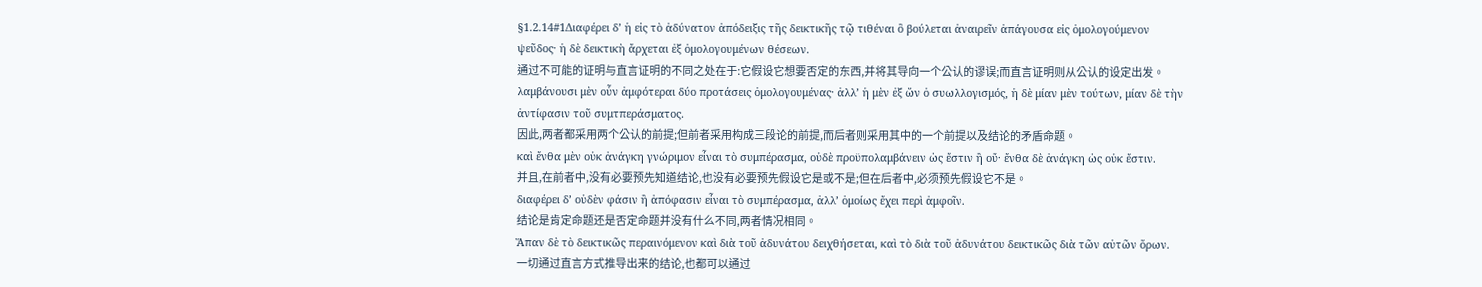§1.2.14#1Διαφέρει δʼ ἡ εἰς τὸ ἀδύνατον ἀπόδειξις τῆς δεικτικῆς τῷ τιθέναι ὃ βούλεται ἀναιρεῖν ἀπάγουσα εἰς ὁμολογούμενον ψεῦδος· ἡ δὲ δεικτικὴ ἄρχεται ἐξ ὁμολογουμένων θέσεων.
通过不可能的证明与直言证明的不同之处在于:它假设它想要否定的东西,并将其导向一个公认的谬误;而直言证明则从公认的设定出发。
λαμβάνουσι μὲν οὖν ἀμφότεραι δύο προτάσεις ὁμολογουμένας· ἀλλʼ ἡ μὲν ἐξ ὥν ὁ συωλλογισμός, ἡ δὲ μίαν μὲν τούτων, μίαν δὲ τὴν ἀντίφασιν τοῦ συμτπεράσματος.
因此,两者都采用两个公认的前提;但前者采用构成三段论的前提,而后者则采用其中的一个前提以及结论的矛盾命题。
καὶ ἔνθα μὲν οὐκ ἀνάγκη γνώριμον εἶναι τὸ συμπέρασμα, οὐδὲ προϋπολαμβάνειν ὡς ἔστιν ἢ οὔ· ἔνθα δὲ ἀνάγκη ὡς οὐκ ἔστιν.
并且,在前者中,没有必要预先知道结论,也没有必要预先假设它是或不是;但在后者中,必须预先假设它不是。
διαφέρει δʼ οὐδὲν φάσιν ἢ ἀπόφασιν εἶναι τὸ συμπέρασμα, ἀλλʼ ὁμοίως ἔχει περὶ ἀμφοῖν.
结论是肯定命题还是否定命题并没有什么不同,两者情况相同。
Ἅπαν δὲ τὸ δεικτικῶς περαινόμενον καὶ διὰ τοῦ ἀδυνάτου δειχθήσεται, καὶ τὸ διὰ τοῦ ἀδυνάτου δεικτικῶς διὰ τῶν αὐτῶν ὅρων.
一切通过直言方式推导出来的结论,也都可以通过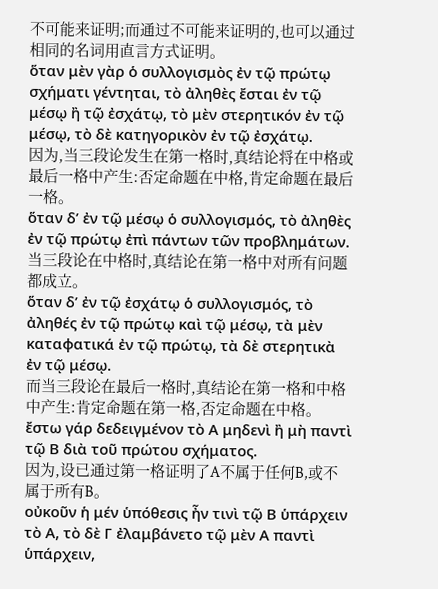不可能来证明;而通过不可能来证明的,也可以通过相同的名词用直言方式证明。
ὅταν μὲν γὰρ ὁ συλλογισμὸς ἐν τῷ πρώτῳ σχήματι γέντηται, τὸ ἀληθὲς ἔσται ἐν τῷ μέσῳ ἢ τῷ ἐσχάτῳ, τὸ μὲν στερητικόν ἐν τῷ μέσῳ, τὸ δὲ κατηγορικὸν ἐν τῷ ἐσχάτῳ.
因为,当三段论发生在第一格时,真结论将在中格或最后一格中产生:否定命题在中格,肯定命题在最后一格。
ὅταν δʼ ἐν τῷ μέσῳ ὁ συλλογισμός, τὸ ἀληθὲς ἐν τῷ πρώτῳ ἐπὶ πάντων τῶν προβλημάτων.
当三段论在中格时,真结论在第一格中对所有问题都成立。
ὅταν δʼ ἐν τῷ ἐσχάτῳ ὁ συλλογισμός, τὸ ἀληθές ἐν τῷ πρώτῳ καὶ τῷ μέσῳ, τὰ μὲν καταφατικά ἐν τῷ πρώτῳ, τὰ δὲ στερητικὰ ἐν τῷ μέσῳ.
而当三段论在最后一格时,真结论在第一格和中格中产生:肯定命题在第一格,否定命题在中格。
ἔστω γάρ δεδειγμένον τὸ Α μηδενὶ ἢ μὴ παντὶ τῷ Β διὰ τοῦ πρώτου σχήματος.
因为,设已通过第一格证明了A不属于任何B,或不属于所有B。
οὐκοῦν ἡ μέν ὑπόθεσις ἦν τινὶ τῷ Β ὑπάρχειν τὸ Α, τὸ δὲ Γ ἐλαμβάνετο τῷ μὲν Α παντὶ ὑπάρχειν,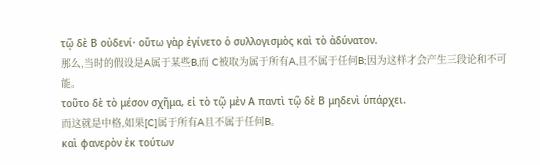τῷ δὲ Β οὐδενί· οὕτω γὰρ ἐγίνετο ὁ συλλογισμὸς καὶ τὸ ἀδύνατον.
那么,当时的假设是A属于某些B,而 C被取为属于所有A,且不属于任何B;因为这样才会产生三段论和不可能。
τοῦτο δὲ τὸ μέσον σχῆμα, εἰ τὸ τῷ μὲν Α παντὶ τῷ δὲ Β μηδενὶ ὑπάρχει.
而这就是中格,如果[C]属于所有A且不属于任何B。
καὶ φανερὸν ἐκ τούτων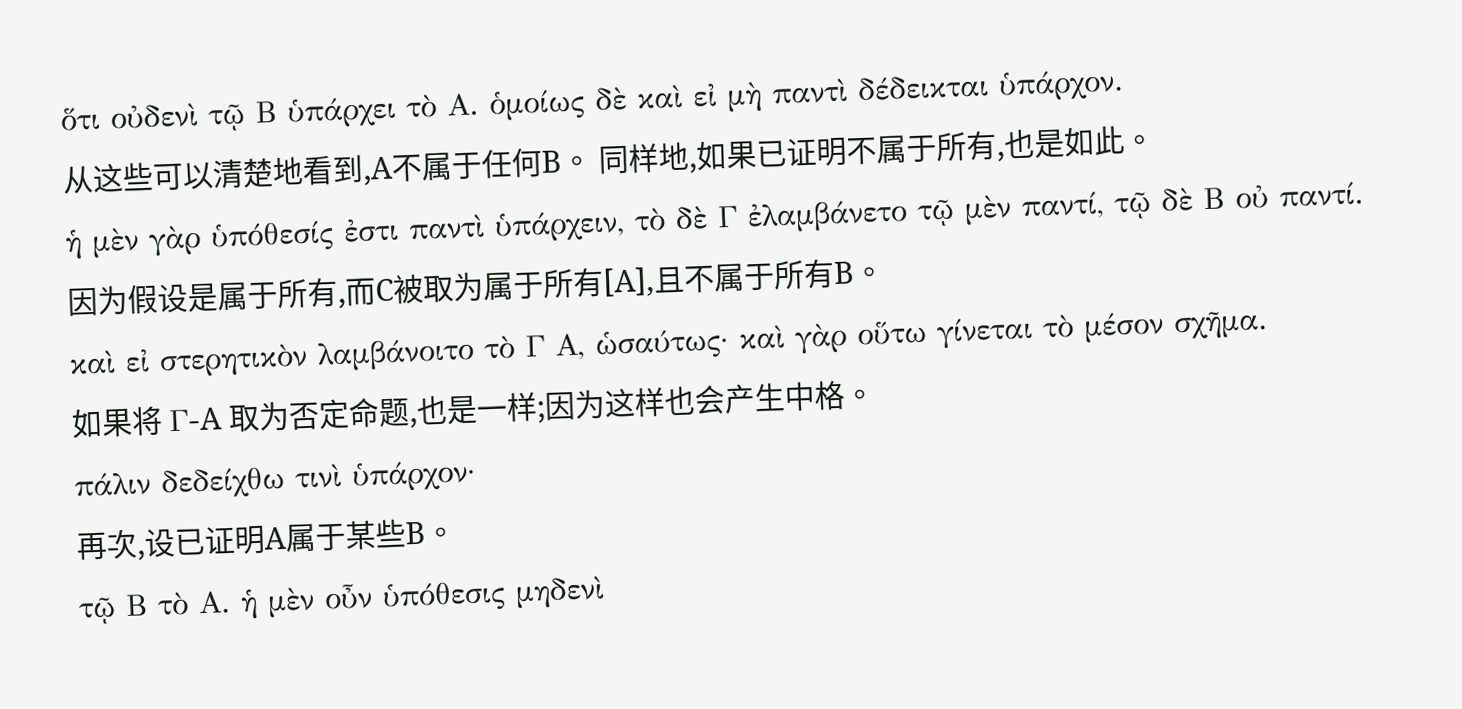ὅτι οὐδενὶ τῷ Β ὑπάρχει τὸ Α. ὁμοίως δὲ καὶ εἰ μὴ παντὶ δέδεικται ὑπάρχον.
从这些可以清楚地看到,A不属于任何B。 同样地,如果已证明不属于所有,也是如此。
ἡ μὲν γὰρ ὑπόθεσίς ἐστι παντὶ ὑπάρχειν, τὸ δὲ Γ ἐλαμβάνετο τῷ μὲν παντί, τῷ δὲ Β οὐ παντί.
因为假设是属于所有,而C被取为属于所有[A],且不属于所有B。
καὶ εἰ στερητικὸν λαμβάνοιτο τὸ Γ Α, ὡσαύτως· καὶ γὰρ οὕτω γίνεται τὸ μέσον σχῆμα.
如果将 Γ-A 取为否定命题,也是一样;因为这样也会产生中格。
πάλιν δεδείχθω τινὶ ὑπάρχον·
再次,设已证明A属于某些B。
τῷ Β τὸ Α. ἡ μὲν οὖν ὑπόθεσις μηδενὶ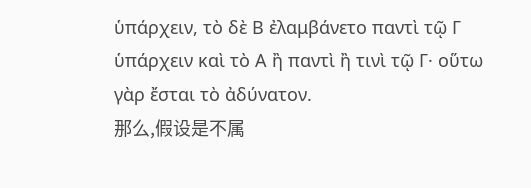ὑπάρχειν, τὸ δὲ Β ἐλαμβάνετο παντὶ τῷ Γ ὑπάρχειν καὶ τὸ Α ἢ παντὶ ἢ τινὶ τῷ Γ· οὕτω γὰρ ἔσται τὸ ἀδύνατον.
那么,假设是不属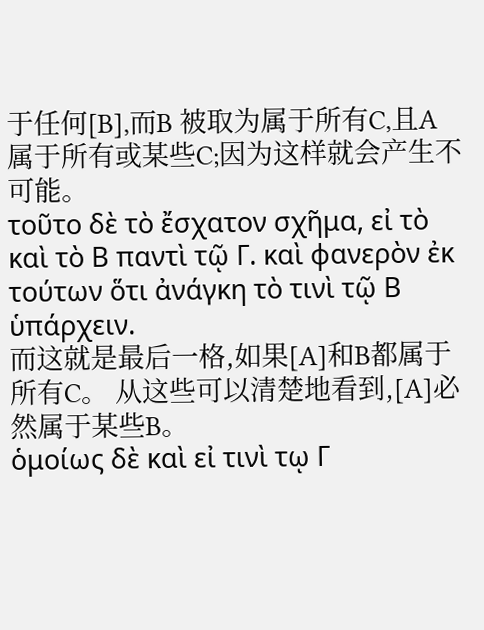于任何[B],而B 被取为属于所有C,且A属于所有或某些C;因为这样就会产生不可能。
τοῦτο δὲ τὸ ἔσχατον σχῆμα, εἰ τὸ καὶ τὸ Β παντὶ τῷ Γ. καὶ φανερὸν ἐκ τούτων ὅτι ἀνάγκη τὸ τινὶ τῷ Β ὑπάρχειν.
而这就是最后一格,如果[A]和B都属于所有C。 从这些可以清楚地看到,[A]必然属于某些B。
ὁμοίως δὲ καὶ εἰ τινὶ τῳ Γ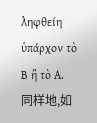ληφθείη ὑπάρχον τὸ Β ἢ τὸ Α.
同样地,如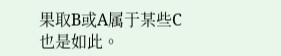果取B或A属于某些C也是如此。